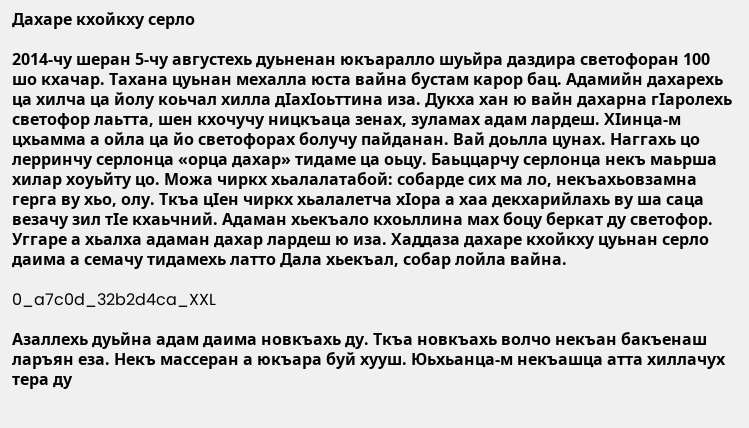Дахаре кхойкху серло

2014-чу шеран 5-чу августехь дуьненан юкъаралло шуьйра даздира светофоран 100 шо кхачар. Тахана цуьнан мехалла юста вайна бустам карор бац. Адамийн дахарехь ца хилча ца йолу коьчал хилла дIахIоьттина иза. Дукха хан ю вайн дахарна гIаролехь светофор лаьтта, шен кхочучу ницкъаца зенах, зуламах адам лардеш. ХIинца-м цхьамма а ойла ца йо светофорах болучу пайданан. Вай доьлла цунах. Наггахь цо лерринчу серлонца «орца дахар» тидаме ца оьцу. Баьццарчу серлонца некъ маьрша хилар хоуьйту цо. Можа чиркх хьалалатабой: собарде сих ма ло, некъахьовзамна герга ву хьо, олу. Ткъа цIен чиркх хьалалетча хIора а хаа декхарийлахь ву ша саца везачу зил тIе кхаьчний. Адаман хьекъало кхоьллина мах боцу беркат ду светофор. Уггаре а хьалха адаман дахар лардеш ю иза. Хаддаза дахаре кхойкху цуьнан серло даима а семачу тидамехь латто Дала хьекъал, собар лойла вайна.

0_a7c0d_32b2d4ca_XXL

Азаллехь дуьйна адам даима новкъахь ду. Ткъа новкъахь волчо некъан бакъенаш ларъян еза. Некъ массеран а юкъара буй хууш. Юьхьанца-м некъашца атта хиллачух тера ду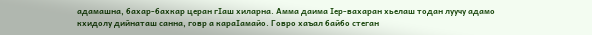адамашна, бахар-бахкар церан гIаш хиларна. Амма даима Iер-вахаран хьелаш тодан луучу адамо кхидолу дийнаташ санна, говр а караIамайо. Говро хаъал байбо стеган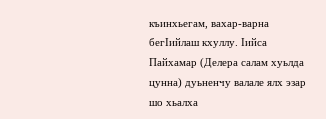къинхьегам, вахар-варна бегIийлаш кхуллу. Iийса Пайхамар (Делера салам хуьлда цунна) дуьненчу валале ялх эзар шо хьалха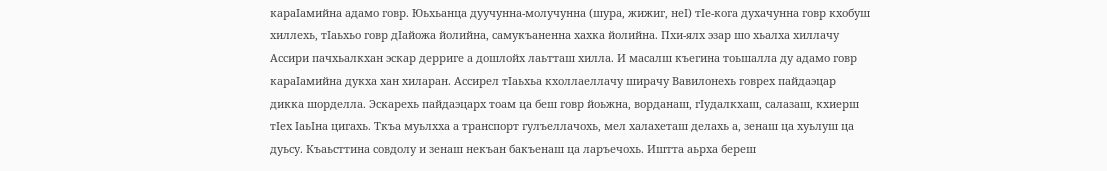караIамийна адамо говр. Юьхьанца дуучунна-молучунна (шура, жижиг, неI) тIе-кога духачунна говр кхобуш хиллехь, тIаьхьо говр дIайожа йолийна, самукъаненна хахка йолийна. Пхи-ялх эзар шо хьалха хиллачу Ассири пачхьалкхан эскар дерриге а дошлойх лаьтташ хилла. И масалш къегина тоьшалла ду адамо говр караIамийна дукха хан хиларан. Ассирел тIаьхьа кхоллаеллачу ширачу Вавилонехь говрех пайдаэцар дикка шорделла. Эскарехь пайдаэцарх тоам ца беш говр йоьжна, ворданаш, гIудалкхаш, салазаш, кхиерш тIех IаьIна цигахь. Ткъа муьлхха а транспорт гулъеллачохь, мел халахеташ делахь а, зенаш ца хуьлуш ца дуьсу. Къаьсттина совдолу и зенаш некъан бакъенаш ца ларъечохь. Иштта аьрха береш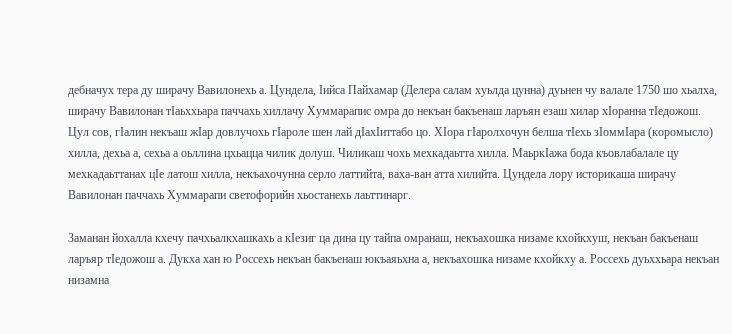дебначух тера ду ширачу Вавилонехь а. Цундела, Iийса Пайхамар (Делера салам хуьлда цунна) дуьнен чу валале 1750 шо хьалха, ширачу Вавилонан тIаьххьара паччахь хиллачу Хуммарапис омра до некъан бакъенаш ларъян езаш хилар хIоранна тIедожош. Цул сов, гIалин некъаш жIар довлучохь гIароле шен лай дIахIиттабо цо. ХIора гIаролхочун белша тIехь зIоммIара (коромысло) хилла, дехьа а, сехьа а оьллина цхьацца чилик долуш. Чиликаш чохь мехкадаьтта хилла. МаьркIажа бода къовлабалале цу мехкадаьттанах цIе латош хилла, некъахочунна серло латтийта, ваха-ван атта хилийта. Цундела лору историкаша ширачу Вавилонан паччахь Хуммарапи светофорийн хьостанехь лаьттинарг.

Заманан йохалла кхечу пачхьалкхашкахь а кIезиг ца дина цу тайпа омранаш, некъахошка низаме кхойкхуш, некъан бакъенаш ларъяр тIедожош а. Дукха хан ю Россехь некъан бакъенаш юкъаяьхна а, некъахошка низаме кхойкху а. Россехь дуьххьара некъан низамна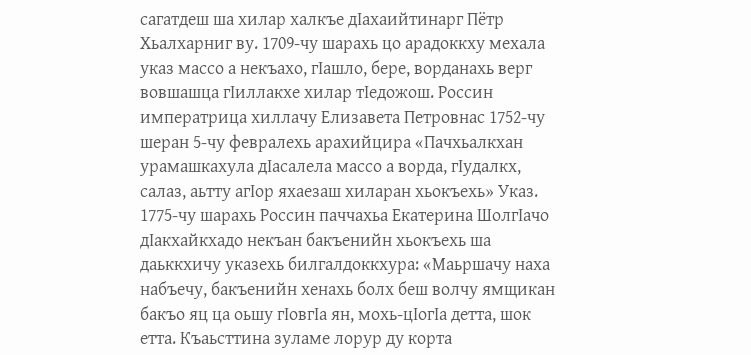сагатдеш ша хилар халкъе дIахаийтинарг Пётр Хьалхарниг ву. 1709-чу шарахь цо арадоккху мехала указ массо а некъахо, гIашло, бере, ворданахь верг вовшашца гIиллакхе хилар тIедожош. Россин императрица хиллачу Елизавета Петровнас 1752-чу шеран 5-чу февралехь арахийцира «Пачхьалкхан урамашкахула дIасалела массо а ворда, гIудалкх, салаз, аьтту агIор яхаезаш хиларан хьокъехь» Указ. 1775-чу шарахь Россин паччахьа Екатерина ШолгIачо дIакхайкхадо некъан бакъенийн хьокъехь ша даьккхичу указехь билгалдоккхура: «Маьршачу наха набъечу, бакъенийн хенахь болх беш волчу ямщикан бакъо яц ца оьшу гIовгIа ян, мохь-цIогIа детта, шок етта. Къаьсттина зуламе лорур ду корта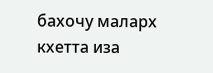бахочу маларх кхетта иза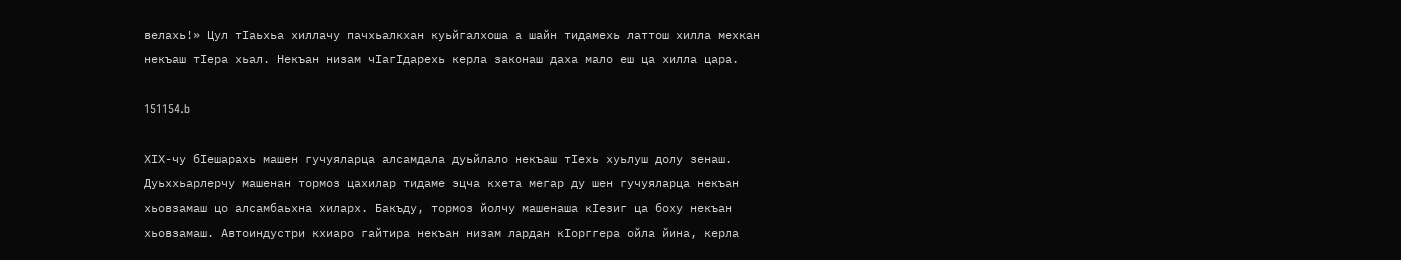велахь!» Цул тIаьхьа хиллачу пачхьалкхан куьйгалхоша а шайн тидамехь латтош хилла мехкан некъаш тIера хьал. Некъан низам чIагIдарехь керла законаш даха мало еш ца хилла цара.

151154.b

XIХ-чу бIешарахь машен гучуяларца алсамдала дуьйлало некъаш тIехь хуьлуш долу зенаш. Дуьххьарлерчу машенан тормоз цахилар тидаме эцча кхета мегар ду шен гучуяларца некъан хьовзамаш цо алсамбаьхна хиларх. Бакъду, тормоз йолчу машенаша кIезиг ца боху некъан хьовзамаш. Автоиндустри кхиаро гайтира некъан низам лардан кIорггера ойла йина, керла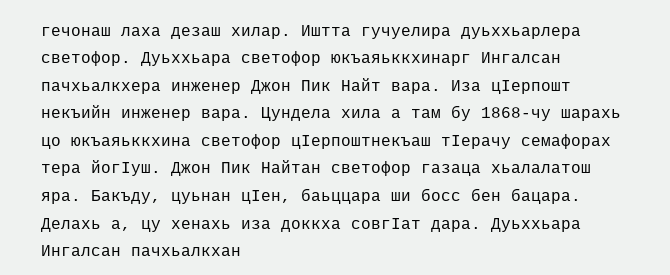гечонаш лаха дезаш хилар. Иштта гучуелира дуьххьарлера светофор. Дуьххьара светофор юкъаяьккхинарг Ингалсан пачхьалкхера инженер Джон Пик Найт вара. Иза цIерпошт некъийн инженер вара. Цундела хила а там бу 1868-чу шарахь цо юкъаяьккхина светофор цIерпоштнекъаш тIерачу семафорах тера йогIуш. Джон Пик Найтан светофор газаца хьалалатош яра. Бакъду, цуьнан цIен, баьццара ши босс бен бацара. Делахь а, цу хенахь иза доккха совгIат дара. Дуьххьара Ингалсан пачхьалкхан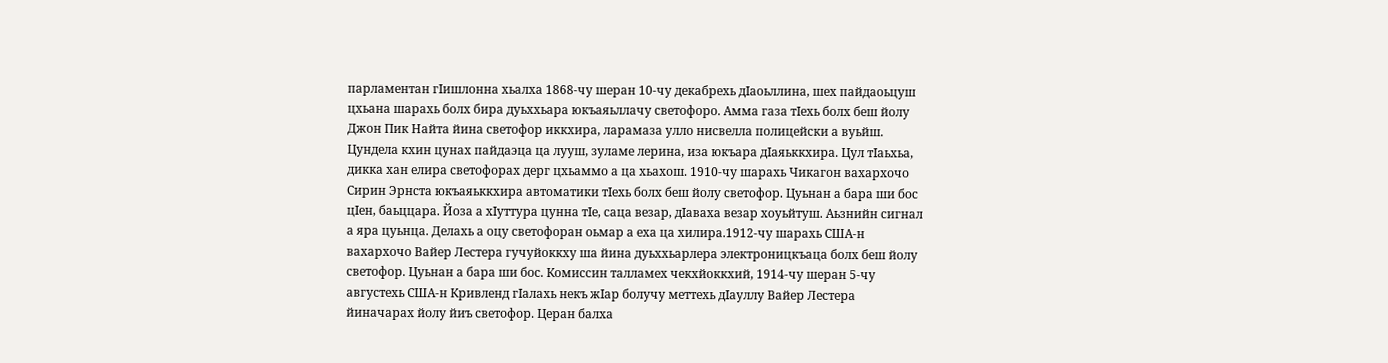парламентан гIишлонна хьалха 1868-чу шеран 10-чу декабрехь дIаоьллина, шех пайдаоьцуш цхьана шарахь болх бира дуьххьара юкъаяьллачу светофоро. Амма газа тIехь болх беш йолу Джон Пик Найта йина светофор иккхира, ларамаза улло нисвелла полицейски а вуьйш. Цундела кхин цунах пайдаэца ца лууш, зуламе лерина, иза юкъара дIаяьккхира. Цул тIаьхьа, дикка хан елира светофорах дерг цхьаммо а ца хьахош. 1910-чу шарахь Чикагон вахархочо Сирин Эрнста юкъаяьккхира автоматики тIехь болх беш йолу светофор. Цуьнан а бара ши бос цIен, баьццара. Йоза а хIуттура цунна тIе, саца везар, дIаваха везар хоуьйтуш. Аьзнийн сигнал а яра цуьнца. Делахь а оцу светофоран оьмар а еха ца хилира.1912-чу шарахь США-н вахархочо Вайер Лестера гучуйоккху ша йина дуьххьарлера электроницкъаца болх беш йолу светофор. Цуьнан а бара ши бос. Комиссин талламех чекхйоккхий, 1914-чу шеран 5-чу августехь США-н Кривленд гIалахь некъ жIар болучу меттехь дIауллу Вайер Лестера йиначарах йолу йиъ светофор. Церан балха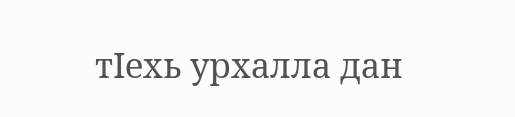тIехь урхалла дан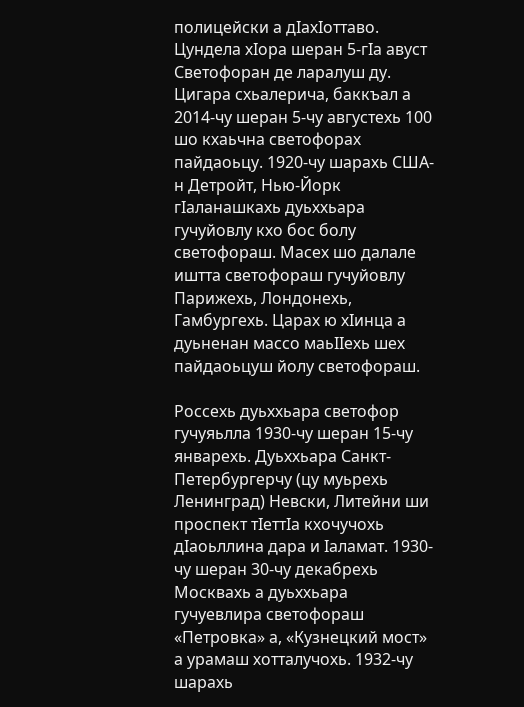полицейски а дIахIоттаво. Цундела хIора шеран 5-гIа авуст Светофоран де ларалуш ду. Цигара схьалерича, баккъал а 2014-чу шеран 5-чу августехь 100 шо кхаьчна светофорах пайдаоьцу. 1920-чу шарахь США-н Детройт, Нью-Йорк гIаланашкахь дуьххьара гучуйовлу кхо бос болу светофораш. Масех шо далале иштта светофораш гучуйовлу Парижехь, Лондонехь, Гамбургехь. Царах ю хIинца а дуьненан массо маьIIехь шех пайдаоьцуш йолу светофораш.

Россехь дуьххьара светофор гучуяьлла 1930-чу шеран 15-чу январехь. Дуьххьара Санкт-Петербургерчу (цу муьрехь Ленинград) Невски, Литейни ши проспект тIеттIа кхочучохь дIаоьллина дара и Iаламат. 1930-чу шеран 30-чу декабрехь Москвахь а дуьххьара гучуевлира светофораш «Петровка» а, «Кузнецкий мост» а урамаш хотталучохь. 1932-чу шарахь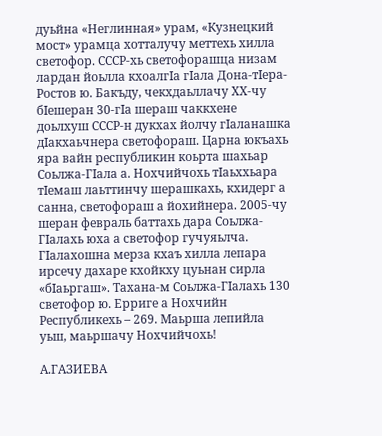дуьйна «Неглинная» урам, «Кузнецкий мост» урамца хотталучу меттехь хилла светофор. СССР-хь светофорашца низам лардан йоьлла кхоалгIа гIала Дона-тIера-Ростов ю. Бакъду, чекхдаьллачу ХХ-чу бIешеран 30-гIа шераш чаккхене доьлхуш СССР-н дукхах йолчу гIаланашка дIакхаьчнера светофораш. Царна юкъахь яра вайн республикин коьрта шахьар Соьлжа-ГIала а. Нохчийчохь тIаьххьара тIемаш лаьттинчу шерашкахь, кхидерг а санна, светофораш а йохийнера. 2005-чу шеран февраль баттахь дара Соьлжа-ГIалахь юха а светофор гучуяьлча. ГIалахошна мерза кхаъ хилла лепара ирсечу дахаре кхойкху цуьнан сирла «бIаьргаш». Тахана-м Соьлжа-ГIалахь 130 светофор ю. Ерриге а Нохчийн Республикехь – 269. Маьрша лепийла уьш, маьршачу Нохчийчохь!

А.ГАЗИЕВА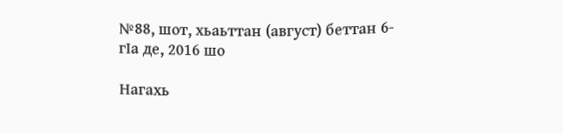№88, шот, хьаьттан (август) беттан 6-гIа де, 2016 шо

Нагахь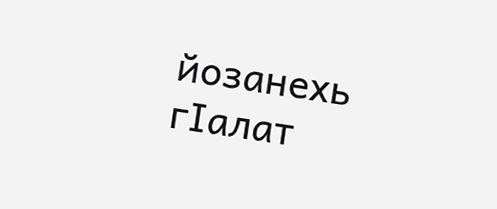йозанехь гIалат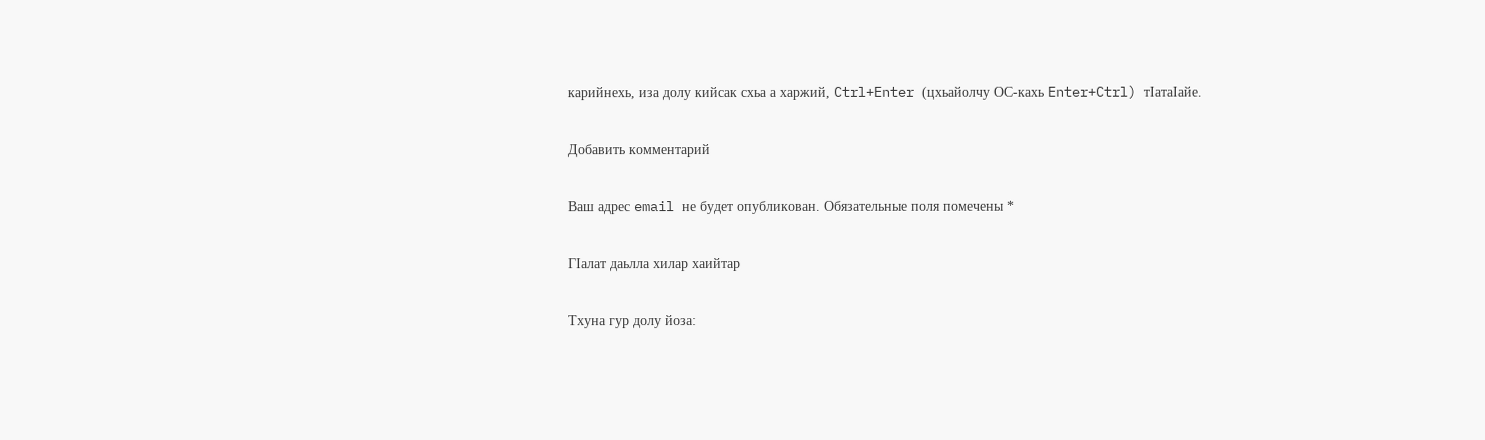карийнехь, иза долу кийсак схьа а харжий, Ctrl+Enter (цхьайолчу ОС-кахь Enter+Ctrl) тIатаIайе.

Добавить комментарий

Ваш адрес email не будет опубликован. Обязательные поля помечены *

ГIалат даьлла хилар хаийтар

Тхуна гур долу йоза: